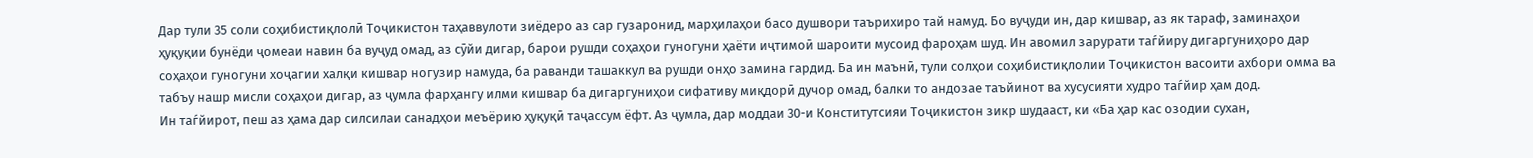Дар тули 35 соли соҳибистиқлолӣ Тоҷикистон таҳаввулоти зиёдеро аз сар гузаронид, марҳилаҳои басо душвори таърихиро тай намуд. Бо вуҷуди ин, дар кишвар, аз як тараф, заминаҳои ҳуқуқии бунёди ҷомеаи навин ба вуҷуд омад, аз сӯйи дигар, барои рушди соҳаҳои гуногуни ҳаёти иҷтимоӣ шароити мусоид фароҳам шуд. Ин авомил зарурати таѓйиру дигаргуниҳоро дар соҳаҳои гуногуни хоҷагии халқи кишвар ногузир намуда, ба раванди ташаккул ва рушди онҳо замина гардид. Ба ин маънӣ, тули солҳои соҳибистиқлолии Тоҷикистон васоити ахбори омма ва табъу нашр мисли соҳаҳои дигар, аз ҷумла фарҳангу илми кишвар ба дигаргуниҳои сифативу миқдорӣ дучор омад, балки то андозае таъйинот ва хусусияти худро таѓйир ҳам дод.
Ин таѓйирот, пеш аз ҳама дар силсилаи санадҳои меъёрию ҳуқуқӣ таҷассум ёфт. Аз ҷумла, дар моддаи 30-и Конститутсияи Тоҷикистон зикр шудааст, ки «Ба ҳар кас озодии сухан,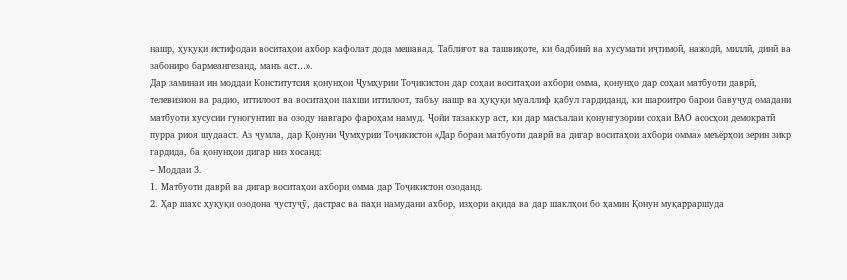нашр, ҳуқуқи истифодаи воситаҳои ахбор кафолат дода мешавад. Таблиғот ва ташвиқоте, ки бадбинӣ ва хусумати иҷтимоӣ, нажодӣ, миллӣ, динӣ ва забониро бармеангезанд, манъ аст…».
Дар заминаи ин моддаи Конститутсия қонунҳои Ҷумҳурии Тоҷикистон дар соҳаи воситаҳои ахбори омма, қонунҳо дар соҳаи матбуоти даврӣ, телевизион ва радио, иттилоот ва воситаҳои пахши иттилоот, табъу нашр ва ҳуқуқи муаллиф қабул гардиданд, ки шароитро барои бавуҷуд омадани матбуоти хусусии гуногунтип ва озоду навгаро фароҳам намуд. Ҷойи тазаккур аст, ки дар масъалаи қонунгузории соҳаи ВАО асосҳои демократӣ пурра риоя шудааст. Аз ҷумла, дар Қонуни Ҷумҳурии Тоҷикистон «Дар бораи матбуоти даврӣ ва дигар воситаҳои ахбори омма» меъёрҳои зерин зикр гардида, ба қонунҳои дигар низ хосанд:
– Моддаи 3.
1. Матбуоти даврӣ ва дигар воситаҳои ахбори омма дар Тоҷикистон озоданд.
2. Ҳар шахс ҳуқуқи озодона ҷустуҷӯ, дастрас ва паҳн намудани ахбор, изҳори ақида ва дар шаклҳои бо ҳамин Қонун муқарраршуда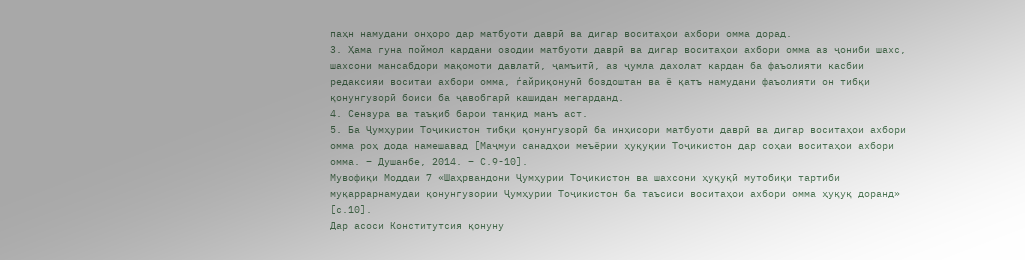паҳн намудани онҳоро дар матбуоти даврӣ ва дигар воситаҳои ахбори омма дорад.
3. Ҳама гуна поймол кардани озодии матбуоти даврӣ ва дигар воситаҳои ахбори омма аз ҷониби шахс, шахсони мансабдори мақомоти давлатӣ, ҷамъитӣ, аз ҷумла дахолат кардан ба фаъолияти касбии редаксияи воситаи ахбори омма, ѓайриқонунӣ боздоштан ва ё қатъ намудани фаъолияти он тибқи қонунгузорӣ боиси ба ҷавобгарӣ кашидан мегарданд.
4. Сензура ва таъқиб барои танқид манъ аст.
5. Ба Ҷумҳурии Тоҷикистон тибқи қонунгузорӣ ба инҳисори матбуоти даврӣ ва дигар воситаҳои ахбори омма роҳ дода намешавад [Маҷмуи санадҳои меъёрии ҳуқуқии Тоҷикистон дар соҳаи воситаҳои ахбори омма. – Душанбе, 2014. – С.9-10].
Мувофиқи Моддаи 7 «Шаҳрвандони Ҷумҳурии Тоҷикистон ва шахсони ҳуқуқӣ мутобиқи тартиби муқаррарнамудаи қонунгузории Ҷумҳурии Тоҷикистон ба таъсиси воситаҳои ахбори омма ҳуқуқ доранд» [с.10].
Дар асоси Конститутсия қонуну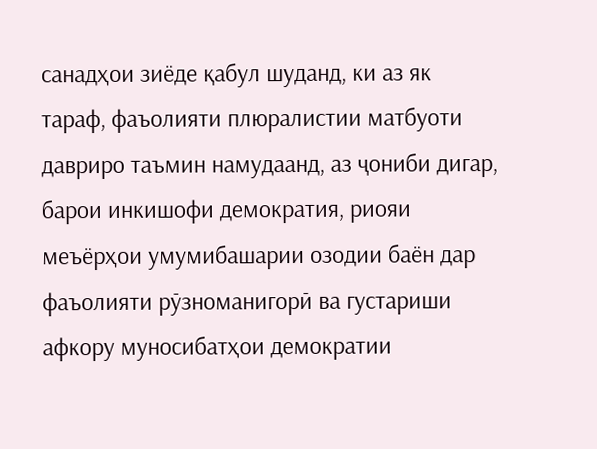санадҳои зиёде қабул шуданд, ки аз як тараф, фаъолияти плюралистии матбуоти давриро таъмин намудаанд, аз ҷониби дигар, барои инкишофи демократия, риояи меъёрҳои умумибашарии озодии баён дар фаъолияти рӯзноманигорӣ ва густариши афкору муносибатҳои демократии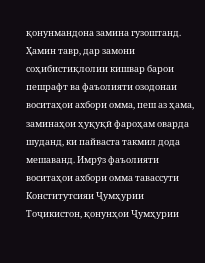қонунмандона замина гузоштанд.
Ҳамин тавр, дар замони соҳибистиқлолии кишвар барои пешрафт ва фаъолияти озодонаи воситаҳои ахбори омма, пеш аз ҳама, заминаҳои ҳуқуқӣ фароҳам оварда шуданд, ки пайваста такмил дода мешаванд. Имрӯз фаъолияти воситаҳои ахбори омма тавассути Конститутсияи Ҷумҳурии Тоҷикистон, қонунҳои Ҷумҳурии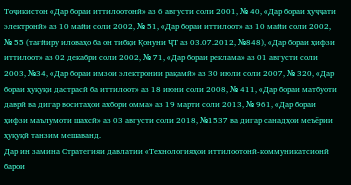Тоҷикистон «Дар бораи иттилоотонӣ» аз 6 августи соли 2001, № 40, «Дар бораи ҳуҷҷати электронӣ» аз 10 майи соли 2002, № 51, «Дар бораи иттилоот» аз 10 майи соли 2002, № 55 (тағйиру иловаҳо ба он тибқи Қонуни ҶТ аз 03.07.2012, №848), «Дар бораи ҳифзи иттилоот» аз 02 декабри соли 2002, № 71, «Дар бораи реклама» аз 01 августи соли 2003, №34, «Дар бораи имзои электронии рақамӣ» аз 30 июли соли 2007, № 320, «Дар бораи ҳуқуқи дастрасӣ ба иттилоот» аз 18 июни соли 2008, № 411, «Дар бораи матбуоти даврӣ ва дигар воситаҳои ахбори омма» аз 19 марти соли 2013, № 961, «Дар бораи ҳифзи маълумоти шахсӣ» аз 03 августи соли 2018, №1537 ва дигар санадҳои меъёрии ҳуқуқӣ танзим мешаванд.
Дар ин замина Стратегияи давлатии «Технологияҳои иттилоотонӣ-коммуникатсионӣ барои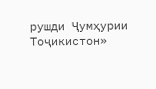рушди Ҷумҳурии Тоҷикистон»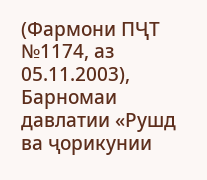(Фармони ПҶТ №1174, аз 05.11.2003), Барномаи давлатии «Рушд ва ҷорикунии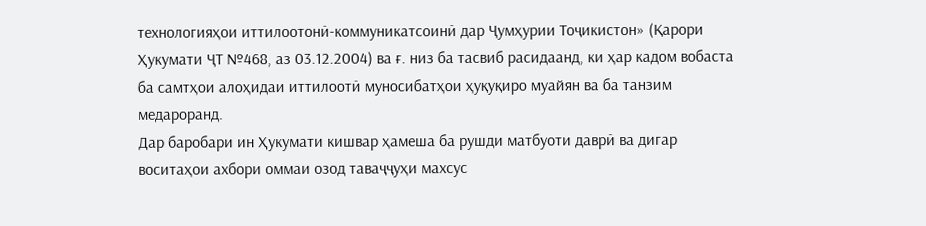технологияҳои иттилоотонӣ-коммуникатсоинӣ дар Ҷумҳурии Тоҷикистон» (Қарори Ҳукумати ҶТ №468, аз 03.12.2004) ва ғ. низ ба тасвиб расидаанд, ки ҳар кадом вобаста ба самтҳои алоҳидаи иттилоотӣ муносибатҳои ҳуқуқиро муайян ва ба танзим медароранд.
Дар баробари ин Ҳукумати кишвар ҳамеша ба рушди матбуоти даврӣ ва дигар воситаҳои ахбори оммаи озод таваҷҷуҳи махсус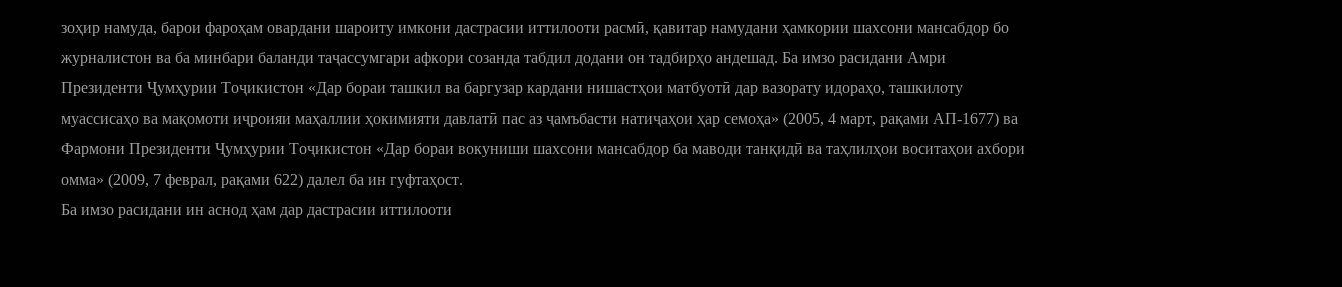зоҳир намуда, барои фароҳам овардани шароиту имкони дастрасии иттилооти расмӣ, қавитар намудани ҳамкории шахсони мансабдор бо журналистон ва ба минбари баланди таҷассумгари афкори созанда табдил додани он тадбирҳо андешад. Ба имзо расидани Амри Президенти Ҷумҳурии Тоҷикистон «Дар бораи ташкил ва баргузар кардани нишастҳои матбуотӣ дар вазорату идораҳо, ташкилоту муассисаҳо ва мақомоти иҷроияи маҳаллии ҳокимияти давлатӣ пас аз ҷамъбасти натиҷаҳои ҳар семоҳа» (2005, 4 март, рақами АП-1677) ва Фармони Президенти Ҷумҳурии Тоҷикистон «Дар бораи вокуниши шахсони мансабдор ба маводи танқидӣ ва таҳлилҳои воситаҳои ахбори омма» (2009, 7 феврал, рақами 622) далел ба ин гуфтаҳост.
Ба имзо расидани ин аснод ҳам дар дастрасии иттилооти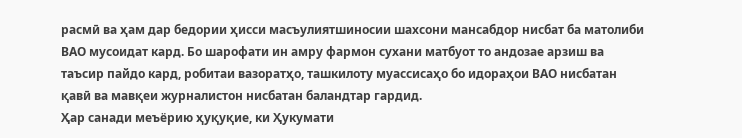расмӣ ва ҳам дар бедории ҳисси масъулиятшиносии шахсони мансабдор нисбат ба матолиби ВАО мусоидат кард. Бо шарофати ин амру фармон сухани матбуот то андозае арзиш ва таъсир пайдо кард, робитаи вазоратҳо, ташкилоту муассисаҳо бо идораҳои ВАО нисбатан қавӣ ва мавқеи журналистон нисбатан баландтар гардид.
Ҳар санади меъёрию ҳуқуқие, ки Ҳукумати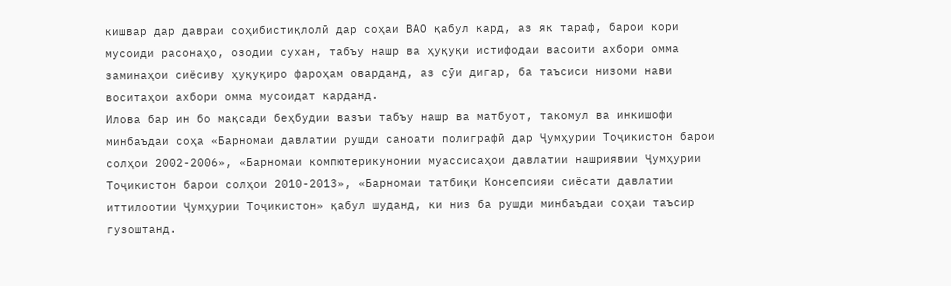кишвар дар давраи соҳибистиқлолӣ дар соҳаи ВАО қабул кард, аз як тараф, барои кори мусоиди расонаҳо, озодии сухан, табъу нашр ва ҳуқуқи истифодаи васоити ахбори омма заминаҳои сиёсиву ҳуқуқиро фароҳам оварданд, аз сӯи дигар, ба таъсиси низоми нави воситаҳои ахбори омма мусоидат карданд.
Илова бар ин бо мақсади беҳбудии вазъи табъу нашр ва матбуот, такомул ва инкишофи минбаъдаи соҳа «Барномаи давлатии рушди саноати полиграфӣ дар Ҷумҳурии Тоҷикистон барои солҳои 2002-2006», «Барномаи компютерикунонии муассисаҳои давлатии нашриявии Ҷумҳурии Тоҷикистон барои солҳои 2010-2013», «Барномаи татбиқи Консепсияи сиёсати давлатии иттилоотии Ҷумҳурии Тоҷикистон» қабул шуданд, ки низ ба рушди минбаъдаи соҳаи таъсир гузоштанд.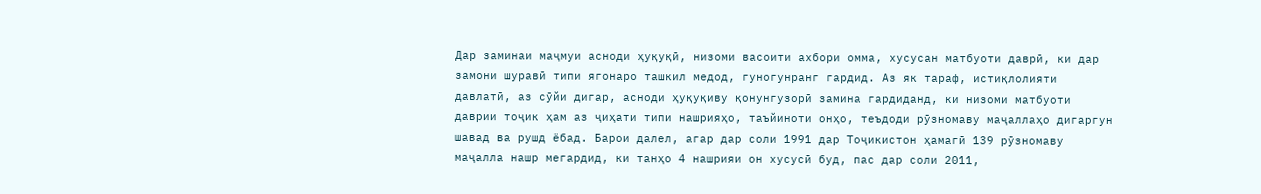Дар заминаи маҷмуи асноди ҳуқуқӣ, низоми васоити ахбори омма, хусусан матбуоти даврӣ, ки дар замони шуравӣ типи ягонаро ташкил медод, гуногунранг гардид. Аз як тараф, истиқлолияти давлатӣ, аз сӯйи дигар, асноди ҳуқуқиву қонунгузорӣ замина гардиданд, ки низоми матбуоти даврии тоҷик ҳам аз ҷиҳати типи нашрияҳо, таъйиноти онҳо, теъдоди рӯзномаву маҷаллаҳо дигаргун шавад ва рушд ёбад. Барои далел, агар дар соли 1991 дар Тоҷикистон ҳамагӣ 139 рӯзномаву маҷалла нашр мегардид, ки танҳо 4 нашрияи он хусусӣ буд, пас дар соли 2011,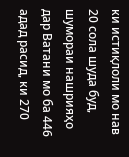ки истиқлоли мо нав 20 сола шуда буд, шумораи нашрияҳо дар Ватани мо ба 446 адад расид, ки 270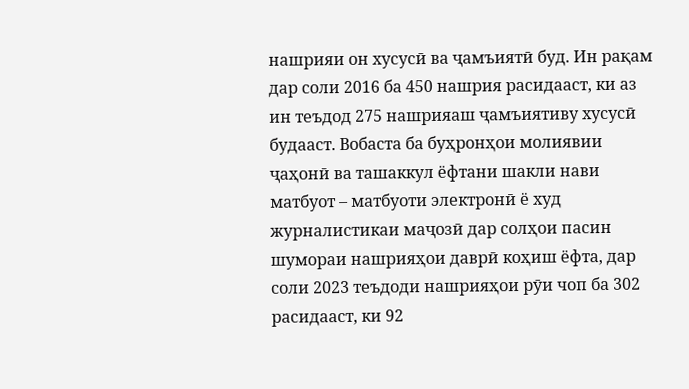нашрияи он хусусӣ ва ҷамъиятӣ буд. Ин рақам дар соли 2016 ба 450 нашрия расидааст, ки аз ин теъдод 275 нашрияаш ҷамъиятиву хусусӣ будааст. Вобаста ба буҳронҳои молиявии ҷаҳонӣ ва ташаккул ёфтани шакли нави матбуот – матбуоти электронӣ ё худ журналистикаи маҷозӣ дар солҳои пасин шумораи нашрияҳои даврӣ коҳиш ёфта, дар соли 2023 теъдоди нашрияҳои рӯи чоп ба 302 расидааст, ки 92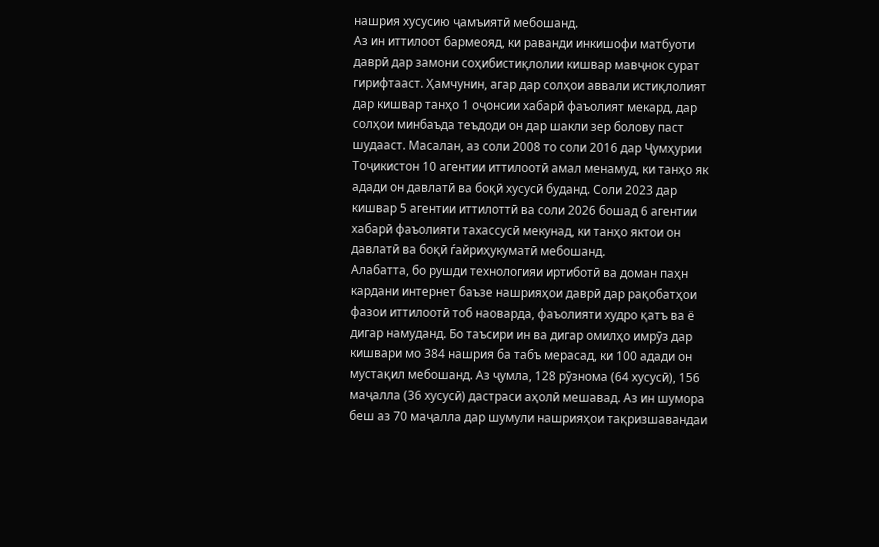нашрия хусусию ҷамъиятӣ мебошанд.
Аз ин иттилоот бармеояд, ки раванди инкишофи матбуоти даврӣ дар замони соҳибистиқлолии кишвар мавҷнок сурат гирифтааст. Ҳамчунин, агар дар солҳои аввали истиқлолият дар кишвар танҳо 1 оҷонсии хабарӣ фаъолият мекард, дар солҳои минбаъда теъдоди он дар шакли зер болову паст шудааст. Масалан, аз соли 2008 то соли 2016 дар Ҷумҳурии Тоҷикистон 10 агентии иттилоотӣ амал менамуд, ки танҳо як адади он давлатӣ ва боқӣ хусусӣ буданд. Соли 2023 дар кишвар 5 агентии иттилоттӣ ва соли 2026 бошад 6 агентии хабарӣ фаъолияти тахассусӣ мекунад, ки танҳо яктои он давлатӣ ва боқӣ ѓайриҳукуматӣ мебошанд.
Алабатта, бо рушди технологияи иртиботӣ ва доман паҳн кардани интернет баъзе нашрияҳои даврӣ дар рақобатҳои фазои иттилоотӣ тоб наоварда, фаъолияти худро қатъ ва ё дигар намуданд. Бо таъсири ин ва дигар омилҳо имрӯз дар кишвари мо 384 нашрия ба табъ мерасад, ки 100 адади он мустақил мебошанд. Аз ҷумла, 128 рӯзнома (64 хусусӣ), 156 маҷалла (36 хусусӣ) дастраси аҳолӣ мешавад. Аз ин шумора беш аз 70 маҷалла дар шумули нашрияҳои тақризшавандаи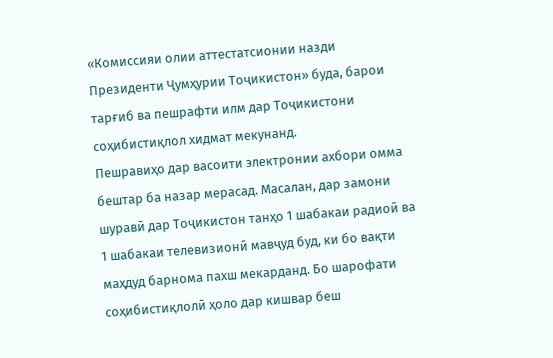«Комиссияи олии аттестатсионии назди Президенти Ҷумҳурии Тоҷикистон» буда, барои тарғиб ва пешрафти илм дар Тоҷикистони соҳибистиқлол хидмат мекунанд.
Пешравиҳо дар васоити электронии ахбори омма бештар ба назар мерасад. Масалан, дар замони шуравӣ дар Тоҷикистон танҳо 1 шабакаи радиоӣ ва 1 шабакаи телевизионӣ мавҷуд буд, ки бо вақти маҳдуд барнома пахш мекарданд. Бо шарофати соҳибистиқлолӣ ҳоло дар кишвар беш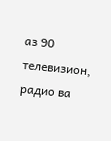аз 90 телевизион, радио ва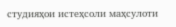студияҳои истеҳсоли маҳсулоти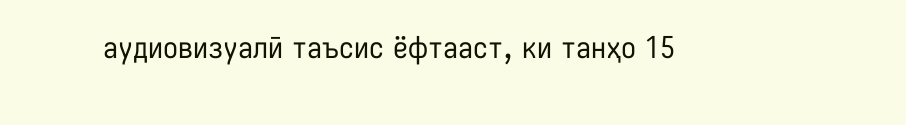аудиовизуалӣ таъсис ёфтааст, ки танҳо 15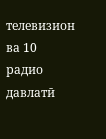телевизион ва 10 радио давлатӣ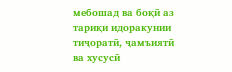мебошад ва боқӣ аз тариқи идоракунии тиҷоратӣ, ҷамъиятӣ ва хусусӣ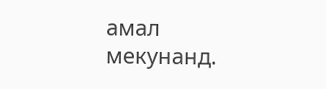амал мекунанд.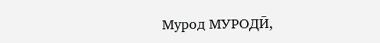Мурод МУРОДӢ,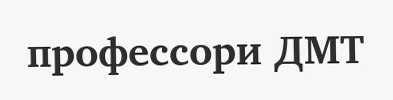профессори ДМТ